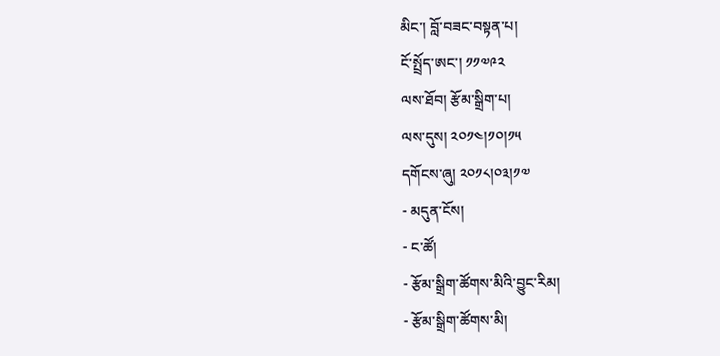མིང་། བློ་བཟང་བསྟན་པ།
ངོ་སྤྲོད་ཨང་། ༡༡༧༩༢
ལས་ཐོབ། རྩོམ་སྒྲིག་པ།
ལས་དུས། ༢༠༡༤།༡༠།༡༥
དགོངས་ཞུ། ༢༠༡༨།༠༣།༡༧
- མདུན་ངོས།
- ང་ཚོ།
- རྩོམ་སྒྲིག་ཚོགས་མིའི་བྱུང་རིམ།
- རྩོམ་སྒྲིག་ཚོགས་མི།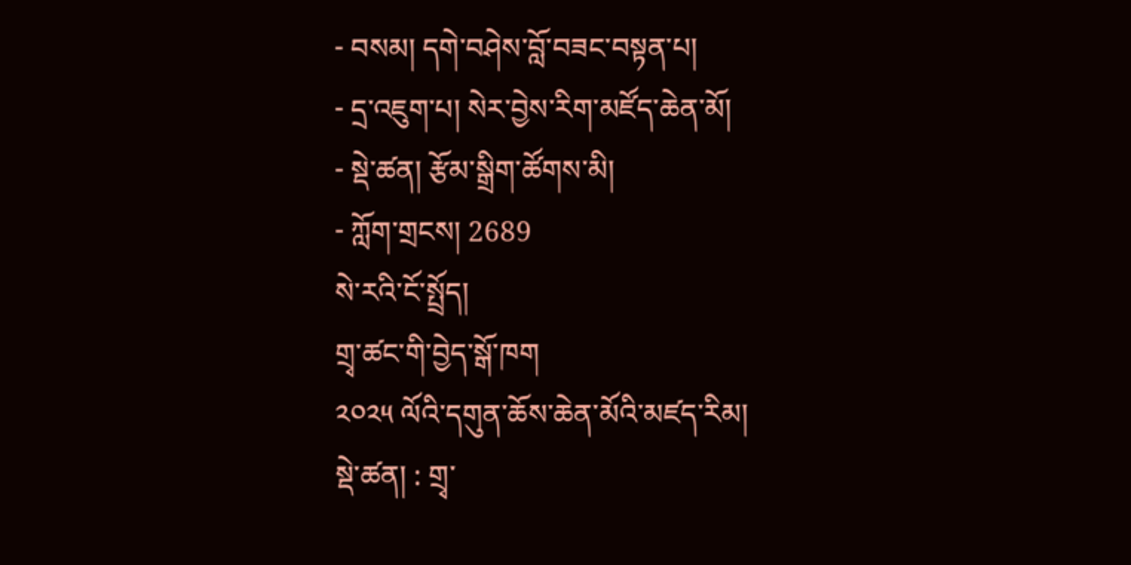- བསམ། དགེ་བཤེས་བློ་བཟང་བསྟན་པ།
- དྲ་འཇུག་པ། སེར་བྱེས་རིག་མཛོད་ཆེན་མོ།
- སྡེ་ཚན། རྩོམ་སྒྲིག་ཚོགས་མི།
- ཀློག་གྲངས། 2689
སེ་རའི་ངོ་སྤྲོད།
གྲྭ་ཚང་གི་བྱེད་སྒོ་ཁག
༢༠༢༥ ལོའི་དགུན་ཆོས་ཆེན་མོའི་མཛད་རིམ།
སྡེ་ཚན། : གྲྭ་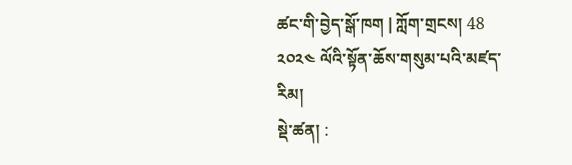ཚང་གི་བྱེད་སྒོ་ཁག | ཀློག་གྲངས། 48
༢༠༢༤ ལོའི་སྟོན་ཆོས་གསུམ་པའི་མཛད་རིམ།
སྡེ་ཚན། :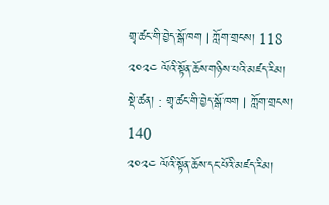གྲྭ་ཚང་གི་བྱེད་སྒོ་ཁག | ཀློག་གྲངས། 118
༢༠༢༤ ལོའི་སྟོན་ཆོས་གཉིས་པའི་མཛད་རིམ།
སྡེ་ཚན། : གྲྭ་ཚང་གི་བྱེད་སྒོ་ཁག | ཀློག་གྲངས། 140
༢༠༢༤ ལོའི་སྟོན་ཆོས་དང་པོའི་མཛད་རིམ།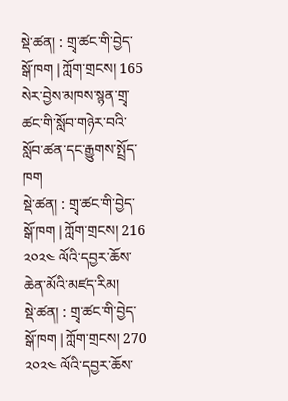སྡེ་ཚན། : གྲྭ་ཚང་གི་བྱེད་སྒོ་ཁག | ཀློག་གྲངས། 165
སེར་བྱེས་མཁས་སྙན་གྲྭ་ཚང་གི་སློབ་གཉེར་བའི་སློབ་ཚན་དང་རྒྱུགས་སྤྲོད་ཁག
སྡེ་ཚན། : གྲྭ་ཚང་གི་བྱེད་སྒོ་ཁག | ཀློག་གྲངས། 216
༢༠༢༤ ལོའི་དབྱར་ཆོས་ཆེན་མོའི་མཛད་རིམ།
སྡེ་ཚན། : གྲྭ་ཚང་གི་བྱེད་སྒོ་ཁག | ཀློག་གྲངས། 270
༢༠༢༤ ལོའི་དབྱར་ཆོས་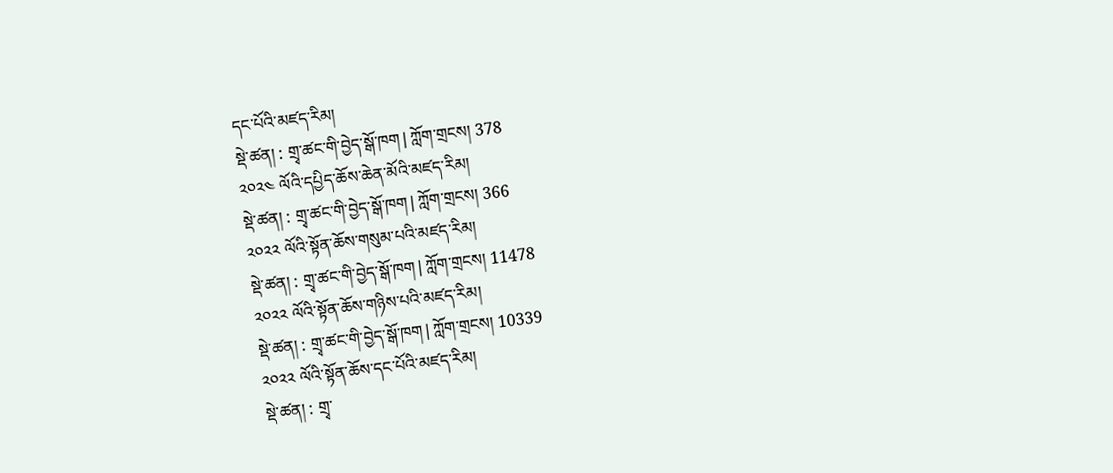དང་པོའི་མཛད་རིམ།
སྡེ་ཚན། : གྲྭ་ཚང་གི་བྱེད་སྒོ་ཁག | ཀློག་གྲངས། 378
༢༠༢༤ ལོའི་དཔྱིད་ཆོས་ཆེན་མོའི་མཛད་རིམ།
སྡེ་ཚན། : གྲྭ་ཚང་གི་བྱེད་སྒོ་ཁག | ཀློག་གྲངས། 366
༢༠༢༢ ལོའི་སྟོན་ཆོས་གསུམ་པའི་མཛད་རིམ།
སྡེ་ཚན། : གྲྭ་ཚང་གི་བྱེད་སྒོ་ཁག | ཀློག་གྲངས། 11478
༢༠༢༢ ལོའི་སྟོན་ཆོས་གཉིས་པའི་མཛད་རིམ།
སྡེ་ཚན། : གྲྭ་ཚང་གི་བྱེད་སྒོ་ཁག | ཀློག་གྲངས། 10339
༢༠༢༢ ལོའི་སྟོན་ཆོས་དང་པོའི་མཛད་རིམ།
སྡེ་ཚན། : གྲྭ་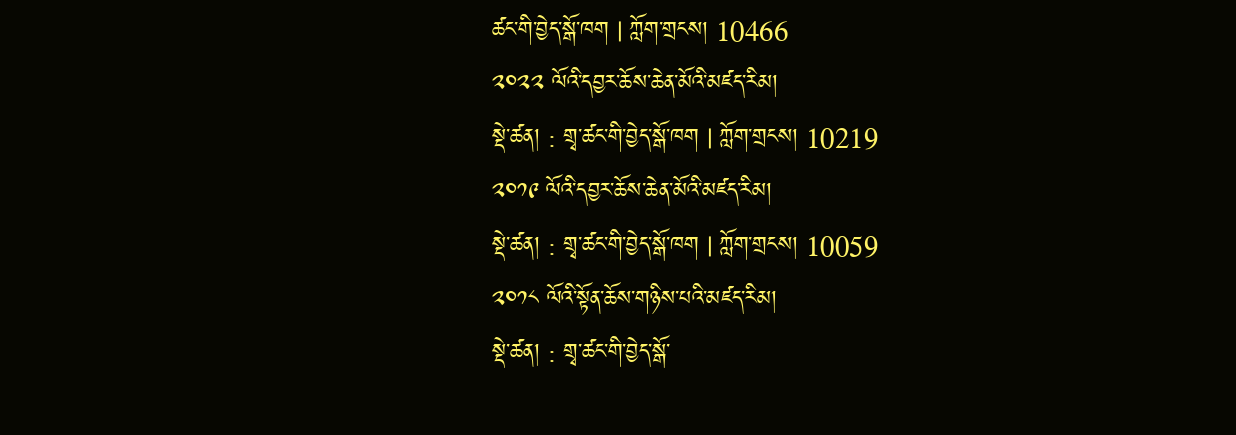ཚང་གི་བྱེད་སྒོ་ཁག | ཀློག་གྲངས། 10466
༢༠༢༢ ལོའི་དབྱར་ཆོས་ཆེན་མོའི་མཛད་རིམ།
སྡེ་ཚན། : གྲྭ་ཚང་གི་བྱེད་སྒོ་ཁག | ཀློག་གྲངས། 10219
༢༠༡༩ ལོའི་དབྱར་ཆོས་ཆེན་མོའི་མཛད་རིམ།
སྡེ་ཚན། : གྲྭ་ཚང་གི་བྱེད་སྒོ་ཁག | ཀློག་གྲངས། 10059
༢༠༡༨ ལོའི་སྟོན་ཆོས་གཉིས་པའི་མཛད་རིམ།
སྡེ་ཚན། : གྲྭ་ཚང་གི་བྱེད་སྒོ་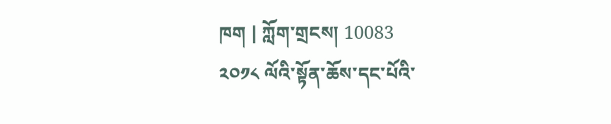ཁག | ཀློག་གྲངས། 10083
༢༠༡༨ ལོའི་སྟོན་ཆོས་དང་པོའི་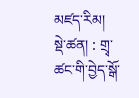མཛད་རིམ།
སྡེ་ཚན། : གྲྭ་ཚང་གི་བྱེད་སྒོ་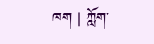ཁག | ཀློག་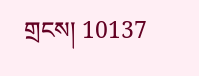གྲངས། 10137